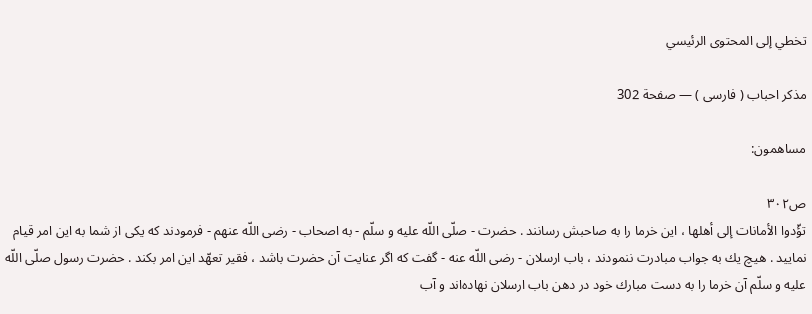تخطي إلى المحتوى الرئيسي

مذكر احباب ( فارسى ) — صفحة 302

مساهمون:

ص٣٠٢
تؤّدوا الأمانات إلى أهلها ، اين خرما را به صاحبش رسانند . حضرت - صلّى اللّه عليه و سلّم - به اصحاب - رضى اللّه عنهم - فرمودند كه يكى از شما به اين امر قيام نماييد . هيچ يك به جواب مبادرت ننمودند ، باب ارسلان - رضى اللّه عنه - گفت كه اگر عنايت آن حضرت باشد ، فقير تعهّد اين امر بكند . حضرت رسول صلّى اللّه عليه و سلّم آن خرما را به دست مبارك خود در دهن باب ارسلان نهاده‌اند و آب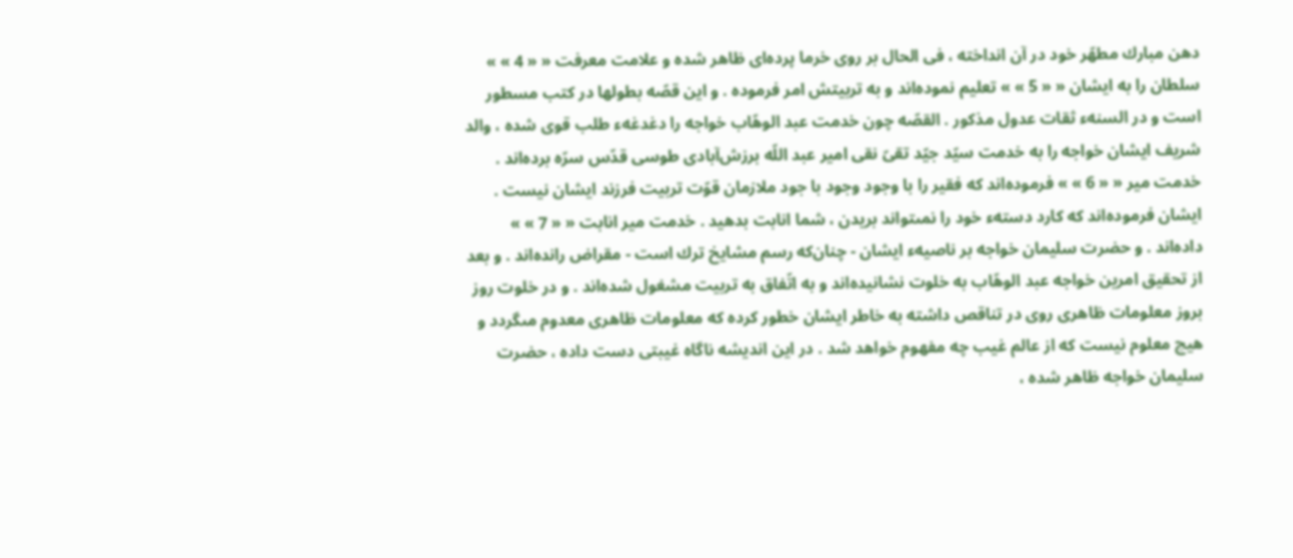دهن مبارك مطهّر خود در آن انداخته ، فى الحال بر روى خرما پرده‌اى ظاهر شده و علامت معرفت « « 4 » » سلطان را به ايشان « « 5 » » تعليم نموده‌اند و به تربيتش امر فرموده . و اين قصّه بطولها در كتب مسطور است و در السنهء ثقات عدول مذكور . القصّه چون خدمت عبد الوهّاب خواجه را دغدغهء طلب قوى شده ، والد شريف ايشان خواجه را به خدمت سيّد جيّد تقىّ نقى امير عبد اللّه برزش‌آبادى طوسى قدّس سرّه برده‌اند . خدمت مير « « 6 » » فرموده‌اند كه فقير را با وجود وجود با جود ملازمان قوّت تربيت فرزند ايشان نيست . ايشان فرموده‌اند كه كارد دستهء خود را نمىتواند بريدن ، شما انابت بدهيد . خدمت مير انابت « « 7 » » داده‌اند . و حضرت سليمان خواجه بر ناصيهء ايشان - چنان‌كه رسم مشايخ ترك است - مقراض رانده‌اند . و بعد از تحقيق امرين خواجه عبد الوهّاب به خلوت نشانيده‌اند و به اتّفاق به تربيت مشغول شده‌اند . و در خلوت روز بروز معلومات ظاهرى روى در تناقص داشته به خاطر ايشان خطور كرده كه معلومات ظاهرى معدوم مىگردد و هيچ معلوم نيست كه از عالم غيب چه مفهوم خواهد شد . در اين انديشه ناگاه غيبتى دست داده ، حضرت سليمان خواجه ظاهر شده ،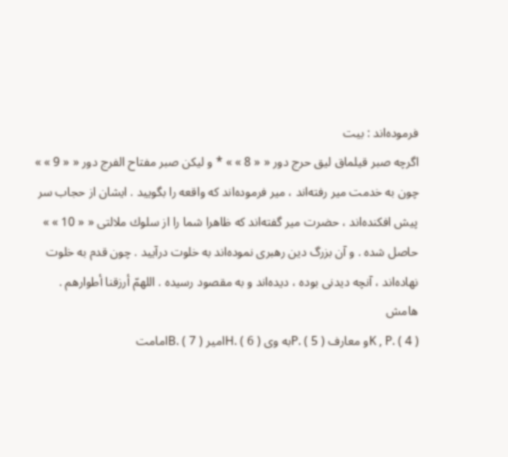فرموده‌اند : بيت
اگرچه صبر قيلماق ليق حرج دور « « 8 » » * و ليكن صبر مفتاح الفرج دور « « 9 » »
چون به خدمت مير رفته‌اند ، مير فرموده‌اند كه واقعه را بگوييد . ايشان از حجاب سر پيش افكنده‌اند ، حضرت مير گفته‌اند كه ظاهرا شما را از سلوك ملالتى « « 10 » » حاصل شده . و آن بزرگ دين رهبرى نموده‌اند به خلوت درآييد . چون قدم به خلوت نهاده‌اند ، آنچه ديدنى بوده ، ديده‌اند و به مقصود رسيده . اللهمّ أرزقنا أطوارهم .
هامش
( 4 ) .K , Pو معارف ( 5 ) .Pبه وى ( 6 ) .Hامير ( 7 ) .Bامامت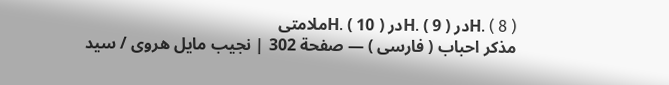( 8 ) .Hدر ( 9 ) .Hدر ( 10 ) .Hملامتى
مذكر احباب ( فارسى ) — صفحة 302 | نجيب مايل هروى / سيد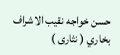حسن خواجه نقيب الاشراف بخاري ( نثارى )